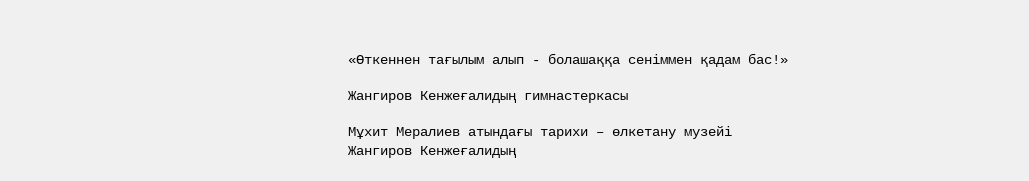«Өткеннен тағылым алып - болашаққа сеніммен қадам бас!»

Жангиров Кенжеғалидың гимнастеркасы

Мұхит Мералиев атындағы тарихи – өлкетану музейі
Жангиров Кенжеғалидың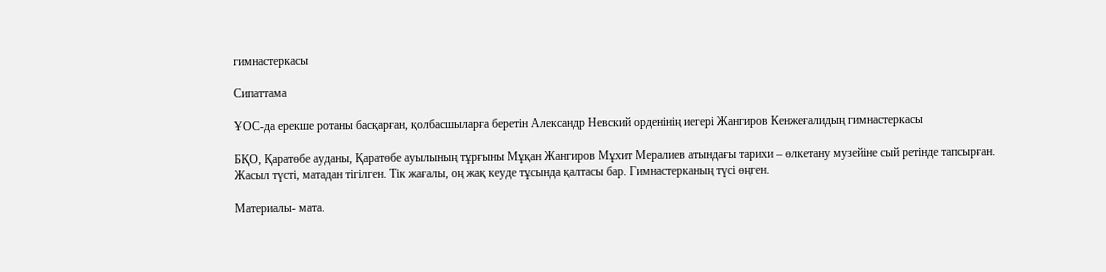гимнастеркасы

Сипаттама

ҰОС-да ерекше ротаны басқарған, қолбасшыларға беретін Александр Невский орденінің иегері Жангиров Кенжеғалидың гимнастеркасы

БҚО, Қаратөбе ауданы, Қаратөбе ауылының тұрғыны Мұқан Жангиров Мұхит Мералиев атындағы тарихи – өлкетану музейіне сый ретінде тапсырған. Жасыл түсті, матадан тігілген. Тік жағалы, оң жақ кеуде тұсында қалтасы бар. Гимнастерканың түсі өңген.

Материалы- мата.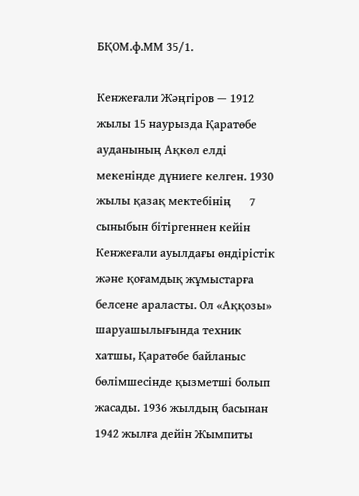БҚОМ.ф.ММ 35/1.

Кенжеғали Жәңгіров — 1912 жылы 15 наурызда Қаратөбе ауданының Ақкөл елді мекенінде дүниеге келген. 1930 жылы қазақ мектебінің      7 сыныбын бітіргеннен кейін Кенжеғали ауылдағы өндірістік және қоғамдық жұмыстарға белсене араласты. Ол «Аққозы» шаруашылығында техник хатшы, Қаратөбе байланыс бөлімшесінде қызметші болып жасады. 1936 жылдың басынан 1942 жылға дейін Жымпиты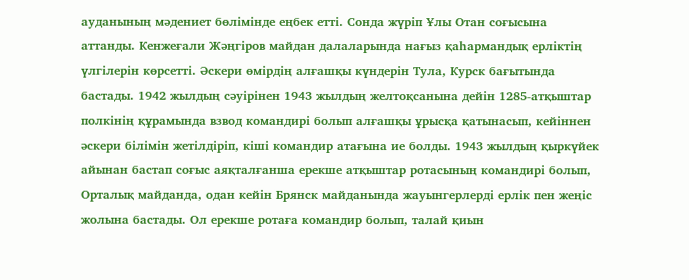ауданының мәдениет бөлімінде еңбек етті. Сонда жүріп Ұлы Отан соғысына аттанды. Кенжеғали Жәңгіров майдан далаларында нағыз қаһармандық ерліктің үлгілерін көрсетті. Әскери өмірдің алғашқы күндерін Тула, Курск бағытында бастады. 1942 жылдың сәуірінен 1943 жылдың желтоқсанына дейін 1285-атқыштар полкінің құрамында взвод командирі болып алғашқы ұрысқа қатынасып, кейіннен әскери білімін жетілдіріп, кіші командир атағына ие болды. 1943 жылдың қыркүйек айынан бастап соғыс аяқталғанша ерекше атқыштар ротасының командирі болып, Орталық майданда, одан кейін Брянск майданында жауынгерлерді ерлік пен жеңіс жолына бастады. Ол ерекше ротаға командир болып, талай қиын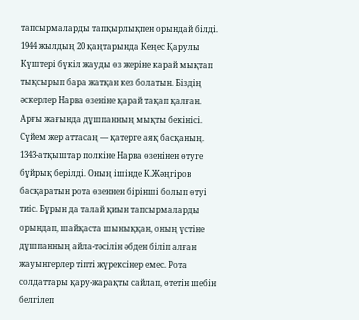тапсырмаларды тапқырлықпен орындай білді. 1944 жылдың 20 қаңтарында Кеңес Қарулы Күштері бүкіл жауды өз жеріне карай мықтап тықсырып бара жатқан кез болатын. Біздің әскерлер Нарва өзеніне қарай тақап қалған. Арғы жағында дұшпанның мықты бекінісі. Сүйем жер аттасаң — қатерге аяқ басқаның. 1343-атқыштар полкіне Нарва өзенінен өтуге бұйрық берілді. Оның ішінде К.Жәңгіров басқаратын рота өзеннен бірінші болып өтуі тиіс. Бұрын да талай қиын тапсырмаларды орындап, шайқаста шыныққан, оның үстіне дұшпанның айла-тәсілін әбден біліп алған жауынгерлер тіпті жүрексінер емес. Рота солдаттары қару-жарақты сайлап, өтетін шебін белгілеп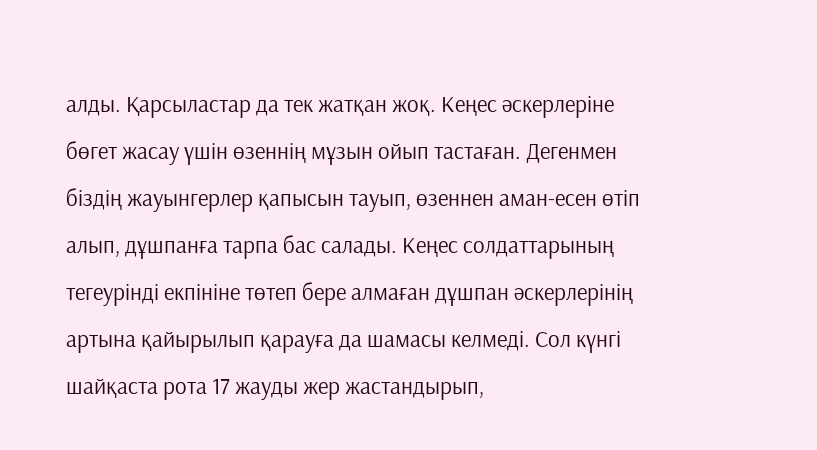алды. Қарсыластар да тек жатқан жоқ. Кеңес әскерлеріне бөгет жасау үшін өзеннің мұзын ойып тастаған. Дегенмен біздің жауынгерлер қапысын тауып, өзеннен аман-есен өтіп алып, дұшпанға тарпа бас салады. Кеңес солдаттарының тегеурінді екпініне төтеп бере алмаған дұшпан әскерлерінің артына қайырылып қарауға да шамасы келмеді. Сол күнгі шайқаста рота 17 жауды жер жастандырып,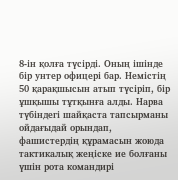8-ін қолға түсірді. Оның ішінде бір унтер офицері бар. Немістің 50 қарақшысын атып түсіріп, бір ұшқышы тұтқынға алды. Нарва түбіндегі шайқаста тапсырманы ойдағыдай орындап, фашистердің құрамасын жоюда тактикалық жеңіске ие болғаны үшін рота командирі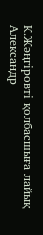К.Жәңгіровті қолбасшыға лайық Александр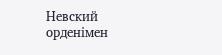Невский орденімен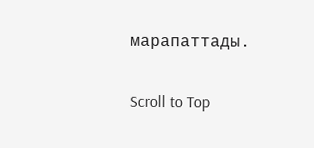марапаттады.

Scroll to Top